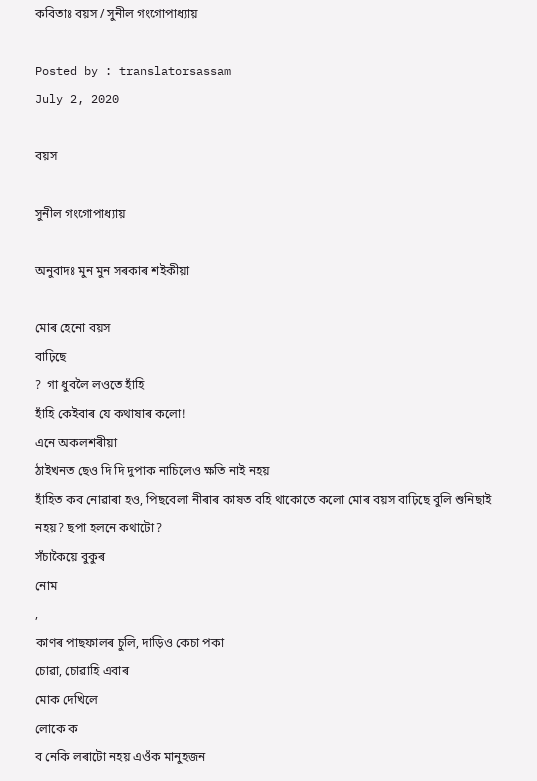কবিতাঃ বয়স / সুনীল গংগোপাধ্যায়

Posted by : translatorsassam
July 2, 2020

বয়স

সুনীল গংগোপাধ্যায়

অনুবাদঃ মুন মুন সৰকাৰ শইকীয়া

মোৰ হেনো বয়স
বাঢ়িছে
?  গা ধুবলৈ লওতে হাঁহি
হাঁহি কেইবাৰ যে কথাষাৰ কলো!
এনে অকলশৰীয়া
ঠাইখনত ছেও দি দি দুপাক নাচিলেও ক্ষতি নাই নহয়
হাঁহিত কব নোৱাৰা হও, পিছবেলা নীৰাৰ কাষত বহি থাকোতে কলো মোৰ বয়স বাঢ়িছে বুলি শুনিছাই নহয়? ছপা হলনে কথাটো?
সঁচাকৈয়ে বুকুৰ
নোম
,
কাণৰ পাছফালৰ চুলি, দাড়িও কেচা পকা
চোৱা, চোৱাহি এবাৰ
মোক‌ দেখিলে
লোকে ক
ব নেকি লৰাটো নহয় এওঁক মানুহজন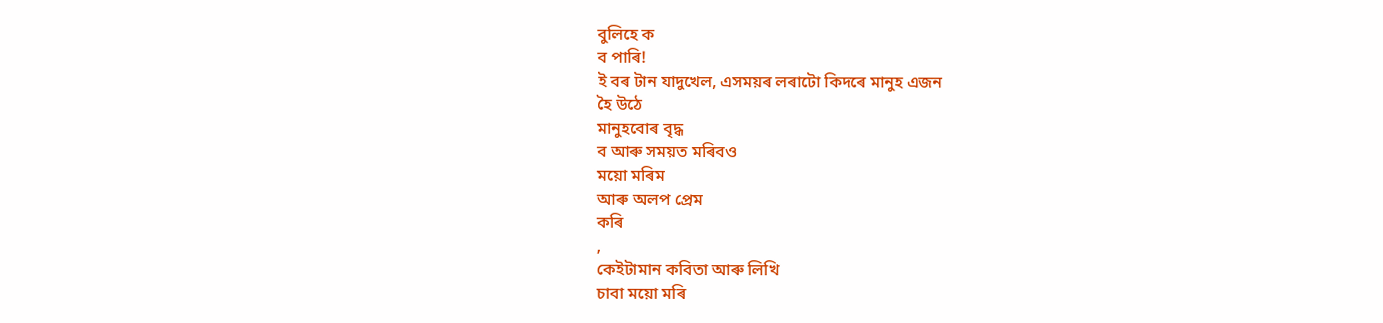বুলিহে ক
ব পাৰি!
ই বৰ টান যাদুখেল, এসময়ৰ লৰাটো কিদৰে মানুহ এজন
হৈ উঠে
মানুহবোৰ বৃদ্ধ
ব আৰু সময়ত মৰিবও
ময়ো মৰিম
আৰু অলপ প্ৰেম
কৰি
,
কেইটামান কবিতা আৰু লিখি
চাবা ময়ো মৰি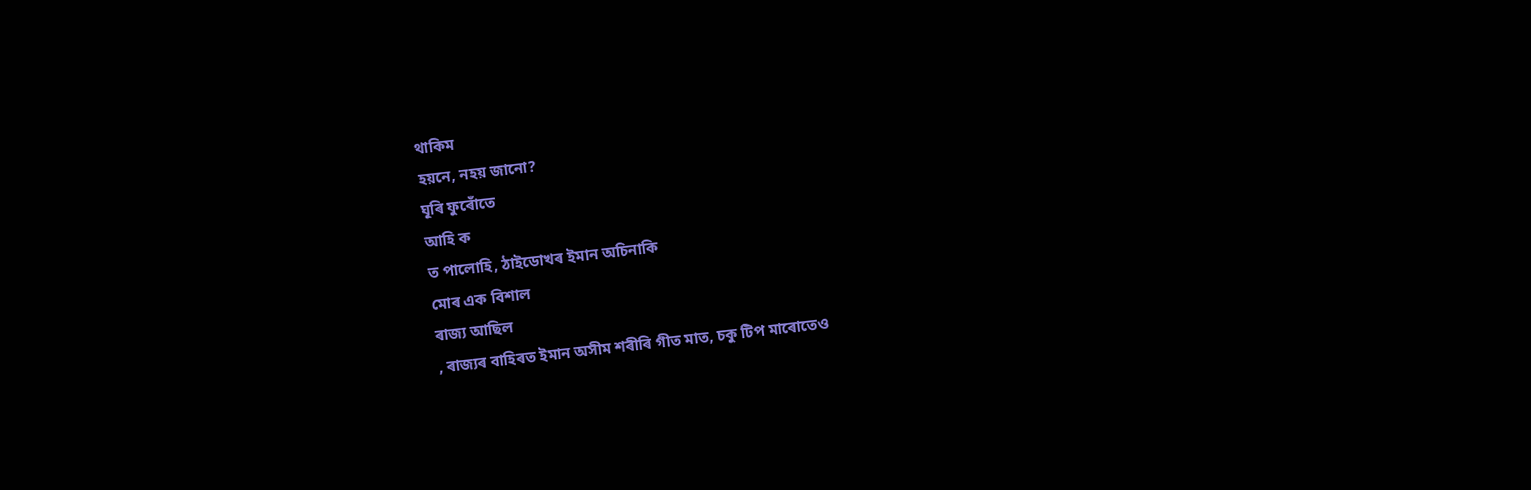থাকিম
হয়নে, নহয় জানো?
ঘূৰি ফুৰোঁতে
আহি ক
ত পালোহি, ঠাইডোখৰ ইমান অচিনাকি
মোৰ এক বিশাল
ৰাজ্য আছিল
, ৰাজ্যৰ বাহিৰত ইমান অসীম শৰীৰি গীত মাত, চকু টিপ মাৰোতেও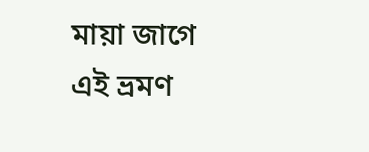মায়া জাগে
এই ভ্ৰমণ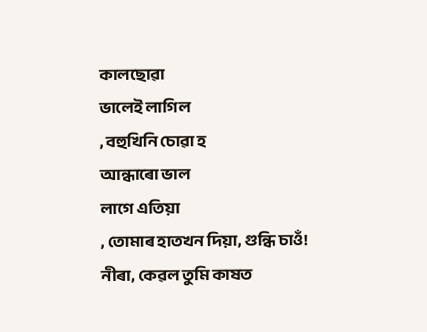কালছোৱা
ভালেই লাগিল
, বহুখিনি চোৱা হ
আন্ধাৰো ভাল
লাগে এতিয়া
, তোমাৰ হাতখন দিয়া, গুন্ধি চাওঁ!
নীৰা, কেৱল তুমি কাষত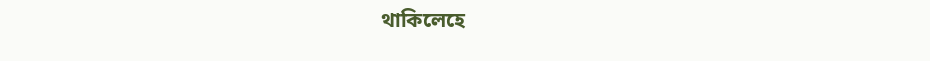থাকিলেহে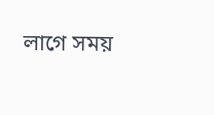লাগে সময়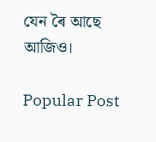যেন ৰৈ আছে আজিও।

Popular Post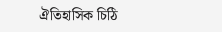ঐতিহাসিক চিঠি